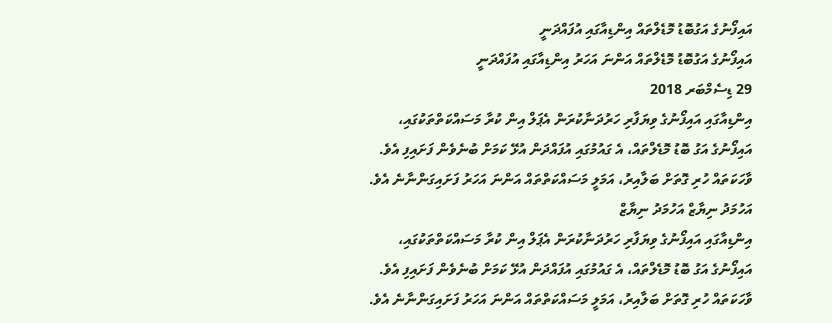އައިފޯނުގެ އަގުބޮޑު މޮޑެލްތައް އިންޑިއާގައި އުފައްދަނީ
އައިފޯނުގެ އަގުބޮޑު މޮޑެލްތައް އަންނަ އަހަރު އިންޑިއާގައި އުފައްދަނީ
29 ޑިސެމްބަރ 2018
އިންޑިއާގައި އައިފޯނުގެ ވިޔަފާރި ހަރުދަނާކުރަން އެޕަލް އިން ކުރާ މަސައްކަތްތަކުގައި، އައިފޯނުގެ އަގު ބޮޑު މޮޑެލްތައް، އެ ގައުމުގައި އުފައްދަން އުޅޭ ކަމަށް ބުނެވެން ފަށައިފި އެވެ. ވާހަކަތައް ހުރި ގޮތަށް ބަލާއިރު، އަމަލީ މަސައްކަތްތައް އަންނަ އަހަރު ފަށައިގަންނާނެ އެވެ.
އަހުމަދު ނިޔާޒް އަހުމަދު ނިޔާޒް
އިންޑިއާގައި އައިފޯނުގެ ވިޔަފާރި ހަރުދަނާކުރަން އެޕަލް އިން ކުރާ މަސައްކަތްތަކުގައި، އައިފޯނުގެ އަގު ބޮޑު މޮޑެލްތައް، އެ ގައުމުގައި އުފައްދަން އުޅޭ ކަމަށް ބުނެވެން ފަށައިފި އެވެ. ވާހަކަތައް ހުރި ގޮތަށް ބަލާއިރު، އަމަލީ މަސައްކަތްތައް އަންނަ އަހަރު ފަށައިގަންނާނެ އެވެ.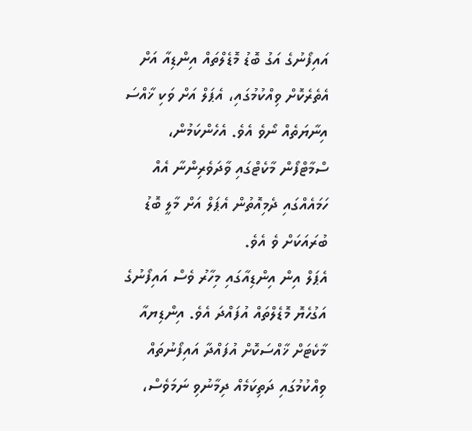އައިފޯނުގެ އަގު ބޮޑު މޮޑެލްތައް އިންޑިއާ އަށް އެތެރެކޮށް ވިއްކުމުގައި، އެޕަލް އަށް ވަކި ޚާއްސަ އިނާޔަތެއް ނޯވެ އެވެ. އެހެންކަމުން، ސްމާޓްފޯން މާކެޓްގައި ވާދަވެރިންނާ އެއް ހަމައެއްގައި ދެމިއޮތުން އެޕަލް އަށް މާލީ ބޮޑު ބުރައަކަށް ވެ އެވެ.
އެޕަލް އިން އިންޑިއާގައި މިހާރު ވެސް އައިފޯނުގެ އަގުހެޔޮ މޮޑެލްތައް އުފައްދަ އެވެ. އިންޑިޔއާ މާކެޓަށް ޚާއްސަކޮށް އުފައްދާ އައިފޯނުތައް ވިއްކުމުގައި ދަތިކަމެއް ދިމާނުވި ނަމަވެސް،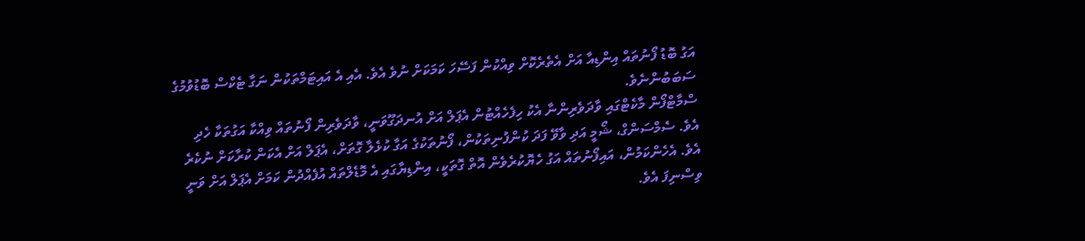އަގު ބޮޑު ފޯނުތައް އިންޑިއާ އަށް އެތެރެކޮށް ވިއްކުން ފަސޭހަ ކަމަކަށް ނުވެ އެވެ. އެއި އެ އައިޓަމްތަކުން ނަގާ ޓެކްސް ބޮޑުވުމުގެ ސަބަބުންނެވެ.
ސްމާޓްފޯން މާކެޓްގައި ވާދަވެރިންނާ އެކު ހިފެހެއްޓުން އެޕަލް އަށް އުނދަގޫވަނީ، ވާދަވެރިން ފޯނުތައް ވިއްކާ އަގުތަކާ ހެދި އެވެ. ސެމްސަންގް، ޝޯމީ އަދި ވާވޭ ފަދަ ކުންފުނިތަކުން، ފޯނުތަކުގެ އަގާ ކުޅެލާ ގޮތަށް، އެޕަލް އަށް އެކަން ކުރާކަށް ނުކެރެ އެވެ. އެހެންކަމުން، އައިފޯނުތައް އަގު ހެޔޮކުރެވެން އޮތް ގޮތަކީ، އިންޑިޔާގައި އެ މޮޑެލްތައް އުފެއްދުން ކަމަށް އެޕަލް އަށް ވަނީ ވިސްނިފަ އެވެ.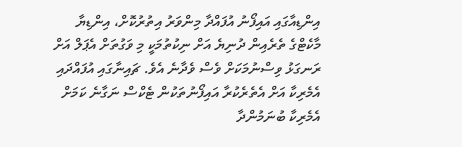އިންޑިއާގައި އައިފޯނު އުފައްދާ މިންވަރު އިތުރުކޮށް، އިންޑިޔާ މާކެޓްގެ ތެރެއިން ދުނިޔެ އަށް ނިކުތުމަކީ މި ވަގުތަށް އެޕަލް އަށް ރަނގަޅު ވިސްނުމަކަށް ވެސް ވެދާނެ އެވެ. ޗައިނާގައި އުފައްދައި އެމެރިކާ އަށް އެތެރެކުރާ އައިފޯނުތަކުން ޓެކްސް ނަގާނެ ކަމަށް އެމެރިކާ ބުނަމުންދާ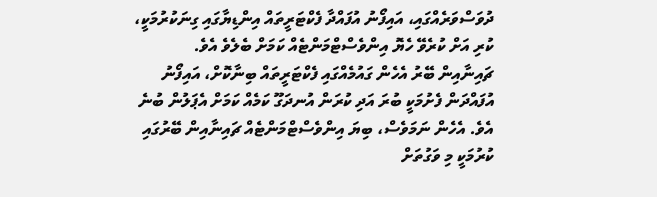ދުވަސްވަރެއްގައި، އައިފޯނު އުފައްދާ ފެކްޓަރީތައް އިންޑިޔާގައި ގިނަކުރުމަކީ، ކުރި އަށް ކުރެވޭ ހެޔޮ އިންވެސްޓްމަންޓެއް ކަމަށް ބެލެވެ އެވެ.
ޗައިނާއިން ބޭރު އެހެން ގައުމެއްގައި ފެކްޓަރީތައް ބިނާކޮށް، އައިފޯނު އުފައްދަން ފެށުމަކީ ބުރަ އަދި ކުރަން އުނދަގޫ ކަމެއް ކަމަށް އެޕަލުން ބުނެ އެވެ. އެހެން ނަމަވެސް، ބިޔަ އިންވެސްޓްމަންޓެއް ޗައިނާއިން ބޭރުގައި ކުރުމަކީ މި ވަގުތަށް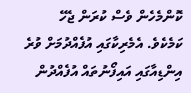ކޮންމެހެން ވެސް ކުރަން ޖެހޭ ކަމެކެވެ. އެމެރިކާގައި އުފެއްދުމަށް ވުރެ އިންޑިއާގައި އައިފޯނުތައް އުފެއްދުން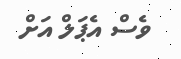ވެސް އެޕަލް އަށް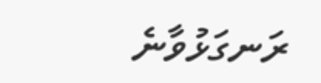ރަނގަޅުވާނެ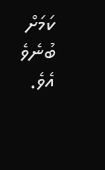ކަމަށް ބުނެވެ އެވެ.